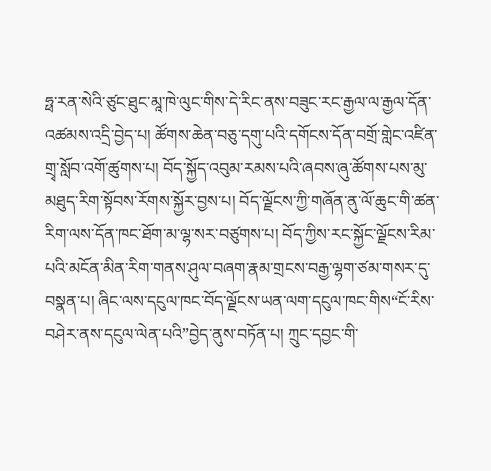ཧྥ་རན་སེའི་ཙུང་ཐུང་མཱ་ཁེ་ལུང་གིས་དེ་རིང་ནས་བཟུང་རང་རྒྱལ་ལ་རྒྱལ་དོན་འཚམས་འདྲི་བྱེད་པ། ཚོགས་ཆེན་བཅུ་དགུ་པའི་དགོངས་དོན་བགྲོ་གླེང་འཛིན་གྲྭ་སློབ་འགོ་ཚུགས་པ། བོད་སྐྱོད་འབུམ་རམས་པའི་ཞབས་ཞུ་ཚོགས་པས་མུ་མཐུད་རིག་སྟོབས་རོགས་སྐྱོར་བྱས་པ། བོད་ལྗོངས་ཀྱི་གཞོན་ནུ་ལོ་ཆུང་གི་ཚན་རིག་ལས་དོན་ཁང་ཐོག་མ་ལྷ་སར་བཙུགས་པ། བོད་ཀྱིས་རང་སྐྱོང་ལྗོངས་རིམ་པའི་མངོན་མིན་རིག་གནས་ཤུལ་བཞག་རྣམ་གྲངས་བརྒྱ་ལྷག་ཙམ་གསར་དུ་བསྣན་པ། ཞིང་ལས་དངུལ་ཁང་བོད་ལྗོངས་ཡན་ལག་དངུལ་ཁང་གིས“ངོ་རིས་བཤེར་ནས་དངུལ་ལེན་པའི”བྱེད་ནུས་བཏོན་པ། ཀྲུང་དབྱང་གི་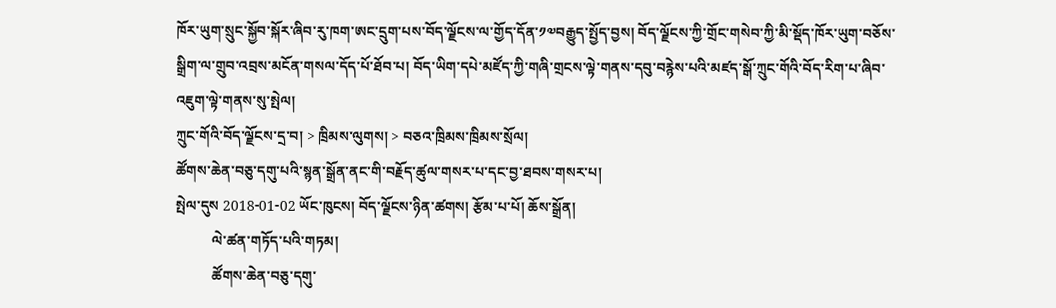ཁོར་ཡུག་སྲུང་སྐྱོབ་སྐོར་ཞིབ་རུ་ཁག་ཨང་དྲུག་པས་བོད་ལྗོངས་ལ་གྱོད་དོན་༡༧བརྒྱུད་སྤྱོད་བྱས། བོད་ལྗོངས་ཀྱི་གྲོང་གསེབ་ཀྱི་མི་སྡོད་ཁོར་ཡུག་བཅོས་སྒྲིག་ལ་གྲུབ་འབྲས་མངོན་གསལ་དོད་པོ་ཐོབ་པ། བོད་ཡིག་དཔེ་མཛོད་ཀྱི་གཞི་གྲངས་ལྟེ་གནས་དབུ་བརྙེས་པའི་མཛད་སྒོ་ཀྲུང་གོའི་བོད་རིག་པ་ཞིབ་འཇུག་ལྟེ་གནས་སུ་སྤེལ།
ཀྲུང་གོའི་བོད་ལྗོངས་དྲ་བ། > ཁྲིམས་ལུགས། > བཅའ་ཁྲིམས་ཁྲིམས་སྲོལ།
ཚོགས་ཆེན་བཅུ་དགུ་པའི་སྙན་སྒྲོན་ནང་གི་བརྗོད་ཚུལ་གསར་པ་དང་བྱ་ཐབས་གསར་པ།
སྤེལ་དུས 2018-01-02 ཡོང་ཁུངས། བོད་ལྗོངས་ཉིན་ཚགས། རྩོམ་པ་པོ། ཆོས་སྒྲོན།
          ལེ་ཚན་གཏོད་པའི་གཏམ།
          ཚོགས་ཆེན་བཅུ་དགུ་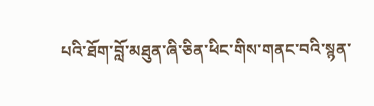པའི་ཐོག་བློ་མཐུན་ཞི་ཅིན་ཕིང་གིས་གནང་བའི་སྙན་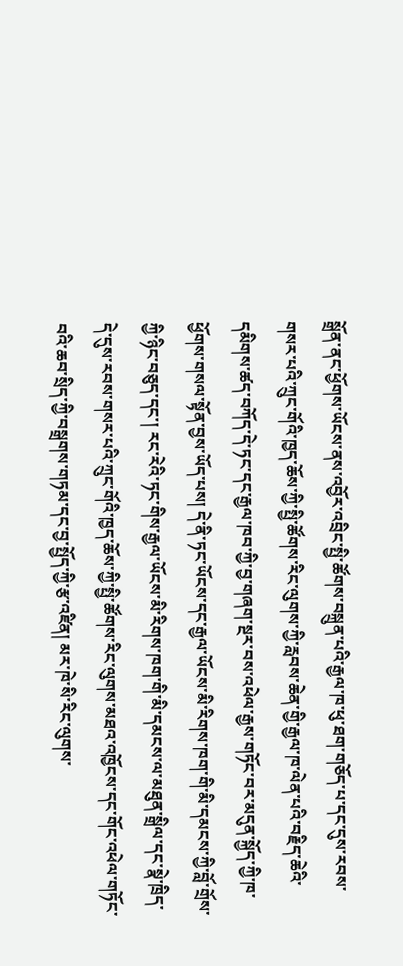སྒྲོན་ནང་ཕྱོགས་ཡོངས་ནས་འབྱོར་འབྲིང་སྤྱི་ཚོགས་བསྐྲུན་པའི་རྒྱལ་ཁ་ཕུ་ཐག་གཅོད་པ་དང་དུས་རབས་གསར་པའི་ཀྲུང་གོའི་ཁྱད་ཆོས་ཀྱི་སྤྱི་ཚོགས་རིང་ལུགས་ཀྱི་རླབས་ཆེན་གྱི་རྒྱལ་ཁ་ལེན་པའི་བརྗིད་ཆེའི་དམིགས་ཚད་བཀོད་དེ་ཏང་དང་རྒྱལ་ཁབ་ཀྱི་བྱ་གཞག་སྔར་བས་འཕེལ་རྒྱས་གཏོང་བར་མདུན་སྐྱོད་ཀྱི་ཁ་ཕྱོགས་གསལ་སྟོན་བྱས་ཡོད་པས། དེ་ནི་ཏང་ཡོངས་དང་རྒྱལ་ཡོངས་མི་རིགས་ཁག་གི་མི་དམངས་ཀྱི་བློ་གྲོས་ཀྱི་ཉིང་བཅུད་དང་། རང་རེའི་ཏང་གིས་རྒྱལ་ཡོངས་མི་རིགས་ཁག་གི་མི་དམངས་ལ་མཐུན་སྒྲིལ་དང་སྣེ་ཁྲིད་དེ་དུས་རབས་གསར་པའི་ཀྲུང་གོའི་ཁྱད་ཆོས་ཀྱི་སྤྱི་ཚོགས་རིང་ལུགས་མཐའ་འཁྱོངས་དང་གོང་འཕེལ་གཏོང་བའི་ཆབ་སྲིད་ཀྱི་བསྒྲགས་གཏམ་དང་བྱ་སྤྱོད་ཀྱི་རྩ་འཛིན། མར་ཁེ་སི་རིང་ལུགས་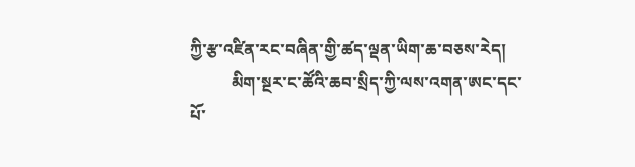ཀྱི་རྩ་འཛིན་རང་བཞིན་གྱི་ཚད་ལྡན་ཡིག་ཆ་བཅས་རེད།
          མིག་སྔར་ང་ཚོའི་ཆབ་སྲིད་ཀྱི་ལས་འགན་ཨང་དང་པོ་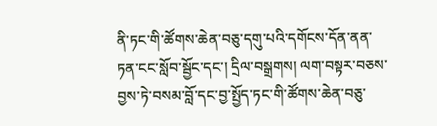ནི་ཏང་གི་ཚོགས་ཆེན་བཅུ་དགུ་པའི་དགོངས་དོན་ནན་ཏན་ངང་སློབ་སྦྱོང་དང་། དྲིལ་བསྒྲགས། ལག་བསྟར་བཅས་བྱས་ཏེ་བསམ་བློ་དང་བྱ་སྤྱོད་ཏང་གི་ཚོགས་ཆེན་བཅུ་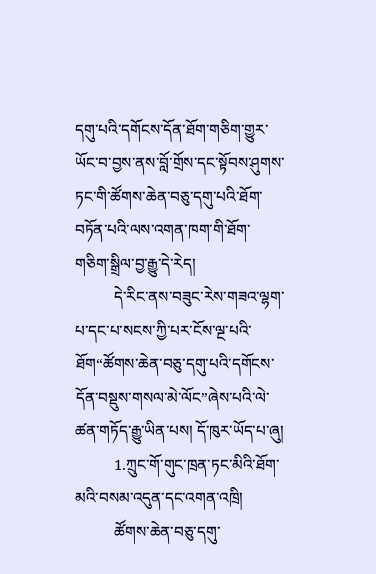དགུ་པའི་དགོངས་དོན་ཐོག་གཅིག་གྱུར་ཡོང་བ་བྱས་ནས་བློ་གྲོས་དང་སྟོབས་ཤུགས་ཏང་གི་ཚོགས་ཆེན་བཅུ་དགུ་པའི་ཐོག་བཏོན་པའི་ལས་འགན་ཁག་གི་ཐོག་གཅིག་སྒྲིལ་བྱ་རྒྱུ་དེ་རེད།
          དེ་རིང་ནས་བཟུང་རེས་གཟའ་ལྷག་པ་དང་པ་སངས་ཀྱི་པར་ངོས་ལྔ་པའི་ཐོག“ཚོགས་ཆེན་བཅུ་དགུ་པའི་དགོངས་དོན་བསྡུས་གསལ་མེ་ལོང”ཞེས་པའི་ལེ་ཚན་གཏོད་རྒྱུ་ཡིན་པས། དོ་ཁུར་ཡོད་པ་ཞུ།
          1.ཀྲུང་གོ་གུང་ཁྲན་ཏང་མིའི་ཐོག་མའི་བསམ་འདུན་དང་འགན་འཁྲི།
          ཚོགས་ཆེན་བཅུ་དགུ་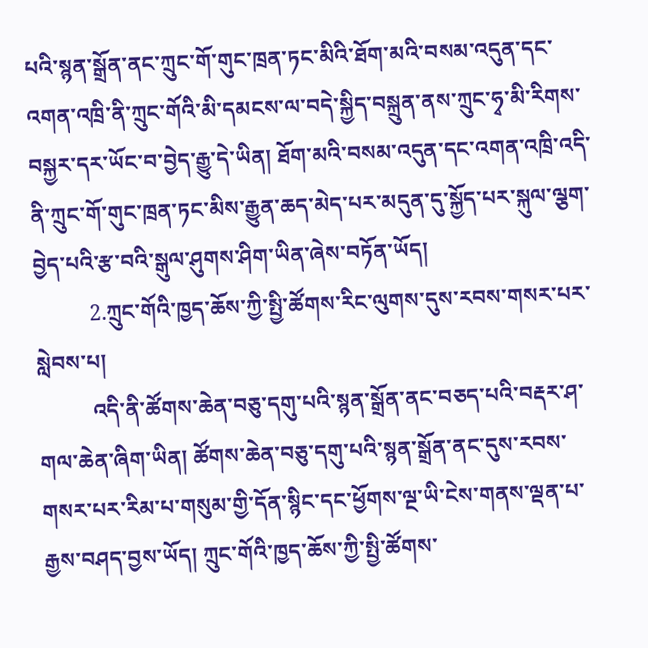པའི་སྙན་སྒྲོན་ནང་ཀྲུང་གོ་གུང་ཁྲན་ཏང་མིའི་ཐོག་མའི་བསམ་འདུན་དང་འགན་འཁྲི་ནི་ཀྲུང་གོའི་མི་དམངས་ལ་བདེ་སྐྱིད་བསྐྲུན་ནས་ཀྲུང་ཧྭ་མི་རིགས་བསྐྱར་དར་ཡོང་བ་བྱེད་རྒྱུ་དེ་ཡིན། ཐོག་མའི་བསམ་འདུན་དང་འགན་འཁྲི་འདི་ནི་ཀྲུང་གོ་གུང་ཁྲན་ཏང་མིས་རྒྱུན་ཆད་མེད་པར་མདུན་དུ་སྐྱོད་པར་སྐུལ་ལྕག་བྱེད་པའི་རྩ་བའི་སྒུལ་ཤུགས་ཤིག་ཡིན་ཞེས་བཏོན་ཡོད།
          2.ཀྲུང་གོའི་ཁྱད་ཆོས་ཀྱི་སྤྱི་ཚོགས་རིང་ལུགས་དུས་རབས་གསར་པར་སླེབས་པ།
          འདི་ནི་ཚོགས་ཆེན་བཅུ་དགུ་པའི་སྙན་སྒྲོན་ནང་བཅད་པའི་བརྡར་ཤ་གལ་ཆེན་ཞིག་ཡིན། ཚོགས་ཆེན་བཅུ་དགུ་པའི་སྙན་སྒྲོན་ནང་དུས་རབས་གསར་པར་རིམ་པ་གསུམ་གྱི་དོན་སྙིང་དང་ཕྱོགས་ལྔ་ཡི་ངེས་གནས་ལྡན་པ་རྒྱས་བཤད་བྱས་ཡོད། ཀྲུང་གོའི་ཁྱད་ཆོས་ཀྱི་སྤྱི་ཚོགས་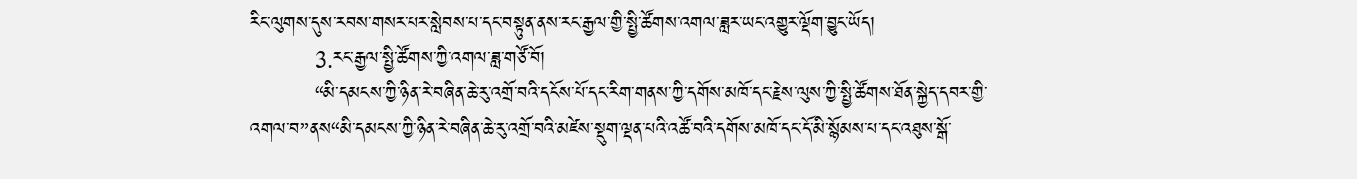རིང་ལུགས་དུས་རབས་གསར་པར་སླེབས་པ་དང་བསྟུན་ནས་རང་རྒྱལ་གྱི་སྤྱི་ཚོགས་འགལ་ཟླར་ཡང་འགྱུར་ལྡོག་བྱུང་ཡོད།
          3.རང་རྒྱལ་སྤྱི་ཚོགས་ཀྱི་འགལ་ཟླ་གཙོ་བོ།
          “མི་དམངས་ཀྱི་ཉིན་རེ་བཞིན་ཆེ་རུ་འགྲོ་བའི་དངོས་པོ་དང་རིག་གནས་ཀྱི་དགོས་མཁོ་དང་རྗེས་ལུས་ཀྱི་སྤྱི་ཚོགས་ཐོན་སྐྱེད་དབར་གྱི་འགལ་བ”ནས“མི་དམངས་ཀྱི་ཉིན་རེ་བཞིན་ཆེ་རུ་འགྲོ་བའི་མཛེས་སྡུག་ལྡན་པའི་འཚོ་བའི་དགོས་མཁོ་དང་དོ་མི་སྙོམས་པ་དང་འཐུས་སྒོ་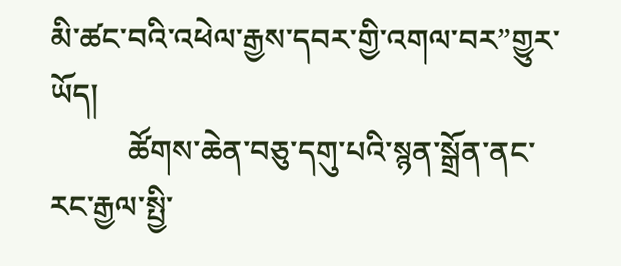མི་ཚང་བའི་འཕེལ་རྒྱས་དབར་གྱི་འགལ་བར”གྱུར་ཡོད།
          ཚོགས་ཆེན་བཅུ་དགུ་པའི་སྙན་སྒྲོན་ནང་རང་རྒྱལ་སྤྱི་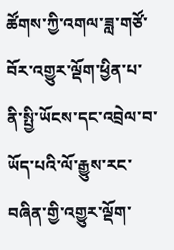ཚོགས་ཀྱི་འགལ་ཟླ་གཙོ་བོར་འགྱུར་ལྡོག་ཕྱིན་པ་ནི་སྤྱི་ཡོངས་དང་འབྲེལ་བ་ཡོད་པའི་ལོ་རྒྱུས་རང་བཞིན་གྱི་འགྱུར་ལྡོག་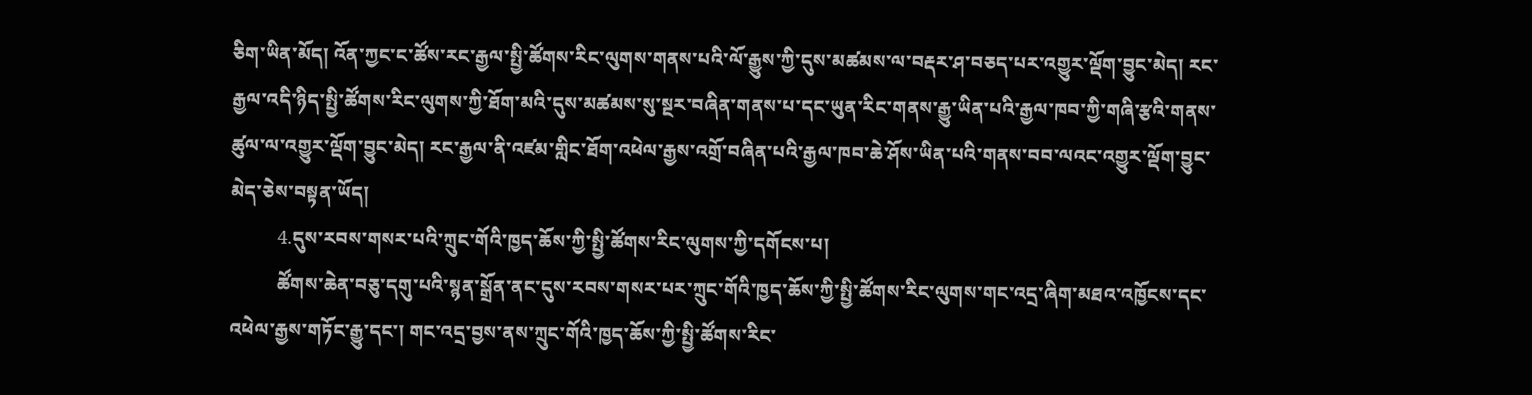ཅིག་ཡིན་མོད། འོན་ཀྱང་ང་ཚོས་རང་རྒྱལ་སྤྱི་ཚོགས་རིང་ལུགས་གནས་པའི་ལོ་རྒྱུས་ཀྱི་དུས་མཚམས་ལ་བརྡར་ཤ་བཅད་པར་འགྱུར་ལྡོག་བྱུང་མེད། རང་རྒྱལ་འདི་ཉིད་སྤྱི་ཚོགས་རིང་ལུགས་ཀྱི་ཐོག་མའི་དུས་མཚམས་སུ་སྔར་བཞིན་གནས་པ་དང་ཡུན་རིང་གནས་རྒྱུ་ཡིན་པའི་རྒྱལ་ཁབ་ཀྱི་གཞི་རྩའི་གནས་ཚུལ་ལ་འགྱུར་ལྡོག་བྱུང་མེད། རང་རྒྱལ་ནི་འཛམ་གླིང་ཐོག་འཕེལ་རྒྱས་འགྲོ་བཞིན་པའི་རྒྱལ་ཁབ་ཆེ་ཤོས་ཡིན་པའི་གནས་བབ་ལའང་འགྱུར་ལྡོག་བྱུང་མེད་ཅེས་བསྟན་ཡོད།
          4.དུས་རབས་གསར་པའི་ཀྲུང་གོའི་ཁྱད་ཆོས་ཀྱི་སྤྱི་ཚོགས་རིང་ལུགས་ཀྱི་དགོངས་པ།
          ཚོགས་ཆེན་བཅུ་དགུ་པའི་སྙན་སྒྲོན་ནང་དུས་རབས་གསར་པར་ཀྲུང་གོའི་ཁྱད་ཆོས་ཀྱི་སྤྱི་ཚོགས་རིང་ལུགས་གང་འདྲ་ཞིག་མཐའ་འཁྱོངས་དང་འཕེལ་རྒྱས་གཏོང་རྒྱུ་དང་། གང་འདྲ་བྱས་ནས་ཀྲུང་གོའི་ཁྱད་ཆོས་ཀྱི་སྤྱི་ཚོགས་རིང་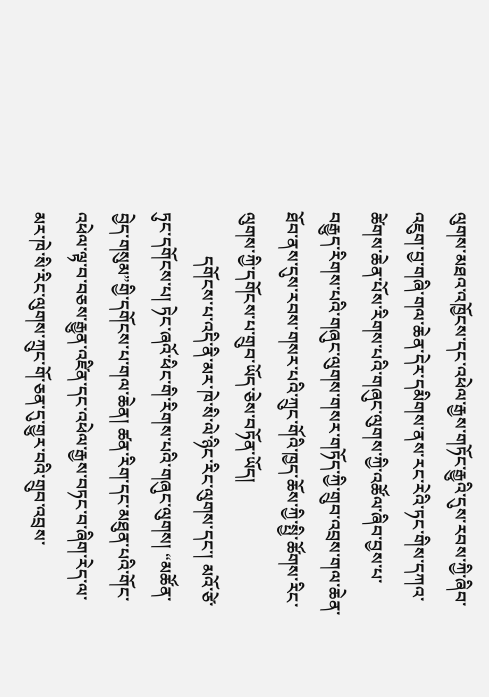ལུགས་མཐའ་འཁྱོངས་དང་འཕེལ་རྒྱས་གཏོང་རྒྱུའི་དུས་རབས་ཀྱི་ཞིབ་འཇུག་བྱ་གཞི་གལ་ཆེན་དེར་དམིགས་ནས་རང་རེའི་ཏང་གིས་དཀའ་ཚེགས་ཆེན་པོས་རིགས་པའི་གཞུང་ལུགས་ཀྱི་འཚོལ་ཞིབ་བྱས་པ་བརྒྱུད་རིགས་པའི་གཞུང་ལུགས་གསར་གཏོད་ཀྱི་གྲུབ་འབྲས་གལ་ཆེན་ཐོབ་ནས་དུས་རབས་གསར་པའི་ཀྲུང་གོའི་ཁྱད་ཆོས་ཀྱི་སྤྱི་ཚོགས་རིང་ལུགས་ཀྱི་དགོངས་པ་གྲུབ་ཡོད་ཅེས་བཏོན་ཡོད།
          དགོངས་པ་འདི་ནི་མར་ཁེ་སི་ལེ་ཉིང་རིང་ལུགས་དང་། མའོ་ཙེ་ཏུང་དགོངས་པ། ཏེང་ཞའོ་ཕིང་གི་རིགས་པའི་གཞུང་ལུགས། “མཚོན་བྱེད་གསུམ”གྱི་དགོངས་པ་གལ་ཆེན། ཚན་རིག་དང་མཐུན་པའི་གོང་འཕེལ་ལྟ་བ་བཅས་རྒྱུན་འཛིན་དང་འཕེལ་རྒྱས་བཏང་བ་ཞིག་རེད་ལ་མར་ཁེ་སི་རིང་ལུགས་ཀྲུང་གོ་ཅན་དུ་གྱུར་བའི་གྲུབ་འབྲས་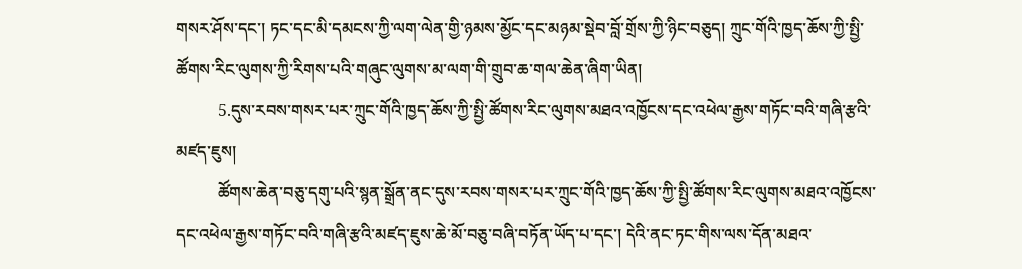གསར་ཤོས་དང་། ཏང་དང་མི་དམངས་ཀྱི་ལག་ལེན་གྱི་ཉམས་མྱོང་དང་མཉམ་སྡེབ་བློ་གྲོས་ཀྱི་ཉིང་བཅུད། ཀྲུང་གོའི་ཁྱད་ཆོས་ཀྱི་སྤྱི་ཚོགས་རིང་ལུགས་ཀྱི་རིགས་པའི་གཞུང་ལུགས་མ་ལག་གི་གྲུབ་ཆ་གལ་ཆེན་ཞིག་ཡིན།
          5.དུས་རབས་གསར་པར་ཀྲུང་གོའི་ཁྱད་ཆོས་ཀྱི་སྤྱི་ཚོགས་རིང་ལུགས་མཐའ་འཁྱོངས་དང་འཕེལ་རྒྱས་གཏོང་བའི་གཞི་རྩའི་མཛད་ཇུས།
          ཚོགས་ཆེན་བཅུ་དགུ་པའི་སྙན་སྒྲོན་ནང་དུས་རབས་གསར་པར་ཀྲུང་གོའི་ཁྱད་ཆོས་ཀྱི་སྤྱི་ཚོགས་རིང་ལུགས་མཐའ་འཁྱོངས་དང་འཕེལ་རྒྱས་གཏོང་བའི་གཞི་རྩའི་མཛད་ཇུས་ཆེ་མོ་བཅུ་བཞི་བཏོན་ཡོད་པ་དང་། དེའི་ནང་ཏང་གིས་ལས་དོན་མཐའ་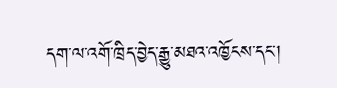དག་ལ་འགོ་ཁྲིད་བྱེད་རྒྱུ་མཐའ་འཁྱོངས་དང་།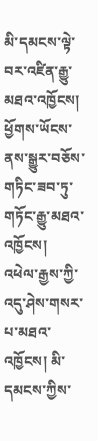མི་དམངས་ལྟེ་བར་འཛིན་རྒྱུ་མཐའ་འཁྱོངས། ཕྱོགས་ཡོངས་ནས་སྒྱུར་བཅོས་གཏིང་ཟབ་ཏུ་གཏོང་རྒྱུ་མཐའ་འཁྱོངས། འཕེལ་རྒྱས་ཀྱི་འདུ་ཤེས་གསར་པ་མཐའ་འཁྱོངས། མི་དམངས་ཀྱིས་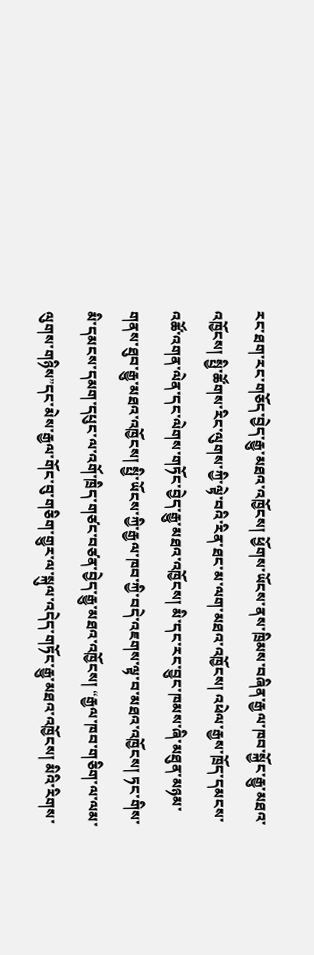རང་ཐག་རང་གཅོད་བྱེད་རྒྱུ་མཐའ་འཁྱོངས། ཕྱོགས་ཡོངས་ནས་ཁྲིམས་བཞིན་རྒྱལ་ཁབ་སྐྱོང་རྒྱུ་མཐའ་འཁྱོངས། སྤྱི་ཚོགས་རིང་ལུགས་ཀྱི་ལྟེ་བའི་རིན་ཐང་མ་ལག་མཐའ་འཁྱོངས། འཕེལ་རྒྱས་ཁྲོད་དམངས་འཚོ་འགན་ལེན་དང་ལེགས་གཏོང་བྱེད་རྒྱུ་མཐའ་འཁྱོངས། མི་དང་རང་བྱུང་ཁམས་ཞི་མཐུན་མཉམ་གནས་ཐུབ་རྒྱུ་མཐའ་འཁྱོངས། སྤྱི་ཡོངས་ཀྱི་རྒྱལ་ཁབ་ཀྱི་བདེ་འཇགས་ལྟ་བ་མཐའ་འཁྱོངས། ཏང་གིས་མི་དམངས་དམག་དཔུང་ལ་འགོ་ཁྲིད་གཙང་བཙན་བྱེད་རྒྱུ་མཐའ་འཁྱོངས། “རྒྱལ་ཁབ་གཅིག་ལ་ལམ་ལུགས་གཉིས”དང་མེས་རྒྱལ་གོང་བུ་གཅིག་གྱུར་ལ་སྐུལ་འདེད་གཏོང་རྒྱུ་མཐའ་འཁྱོངས། མིའི་རིགས་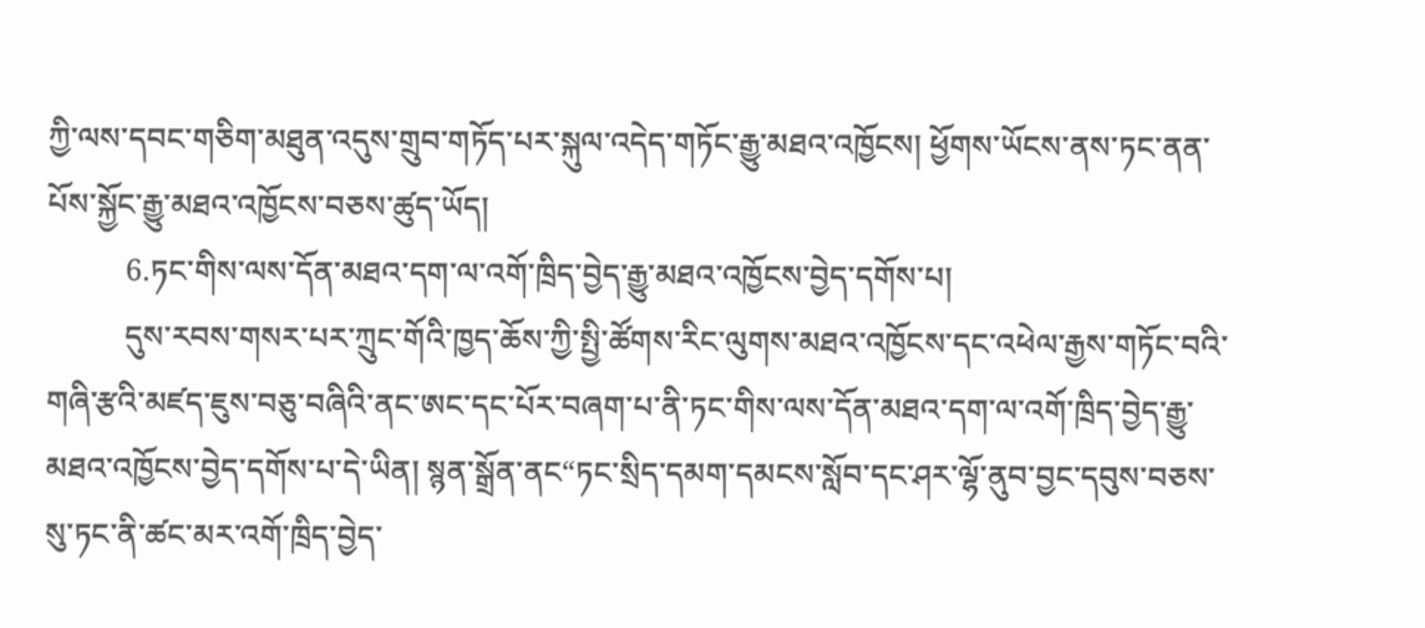ཀྱི་ལས་དབང་གཅིག་མཐུན་འདུས་གྲུབ་གཏོད་པར་སྐུལ་འདེད་གཏོང་རྒྱུ་མཐའ་འཁྱོངས། ཕྱོགས་ཡོངས་ནས་ཏང་ནན་པོས་སྐྱོང་རྒྱུ་མཐའ་འཁྱོངས་བཅས་ཚུད་ཡོད།
          6.ཏང་གིས་ལས་དོན་མཐའ་དག་ལ་འགོ་ཁྲིད་བྱེད་རྒྱུ་མཐའ་འཁྱོངས་བྱེད་དགོས་པ།
          དུས་རབས་གསར་པར་ཀྲུང་གོའི་ཁྱད་ཆོས་ཀྱི་སྤྱི་ཚོགས་རིང་ལུགས་མཐའ་འཁྱོངས་དང་འཕེལ་རྒྱས་གཏོང་བའི་གཞི་རྩའི་མཛད་ཇུས་བཅུ་བཞིའི་ནང་ཨང་དང་པོར་བཞག་པ་ནི་ཏང་གིས་ལས་དོན་མཐའ་དག་ལ་འགོ་ཁྲིད་བྱེད་རྒྱུ་མཐའ་འཁྱོངས་བྱེད་དགོས་པ་དེ་ཡིན། སྙན་སྒྲོན་ནང“ཏང་སྲིད་དམག་དམངས་སློབ་དང་ཤར་ལྷོ་ནུབ་བྱང་དབུས་བཅས་སུ་ཏང་ནི་ཚང་མར་འགོ་ཁྲིད་བྱེད་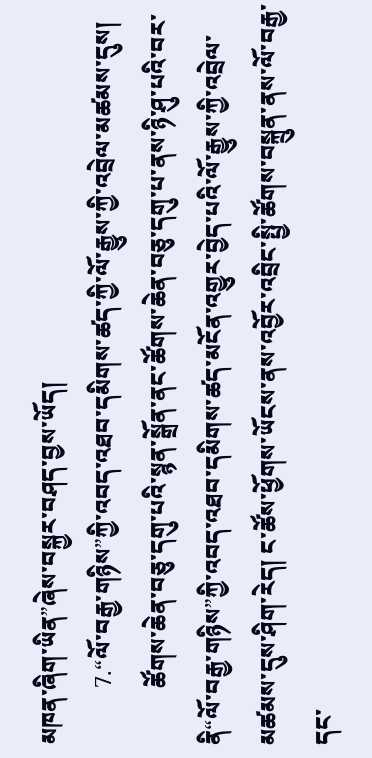མཁན་ཞིག་ཡིན”ཞེས་བསྐྱར་བཤད་བྱས་ཡོད།
          7.“ལོ་བརྒྱ་གཉིས”ཀྱི་འབད་འཐབ་དམིགས་ཚད་ཀྱི་ལོ་རྒྱུས་ཀྱི་འབྲེལ་མཚམས་དུས།
          ཚོགས་ཆེན་བཅུ་དགུ་པའི་སྙན་སྒྲོན་ནང་ཚོགས་ཆེན་བཅུ་དགུ་པ་ནས་ཉི་ཤུ་པའི་བར་ནི“ལོ་བརྒྱ་གཉིས”ཀྱི་འབད་འཐབ་དམིགས་ཚད་མངོན་འགྱུར་བྱེད་པའི་ལོ་རྒྱུས་ཀྱི་འབྲེལ་མཚམས་དུས་ཤིག་རེད། ང་ཚོས་ཕྱོགས་ཡོངས་ནས་འབྱོར་འབྲིང་སྤྱི་ཚོགས་བསྐྲུན་ནས་ལོ་བརྒྱ་དང་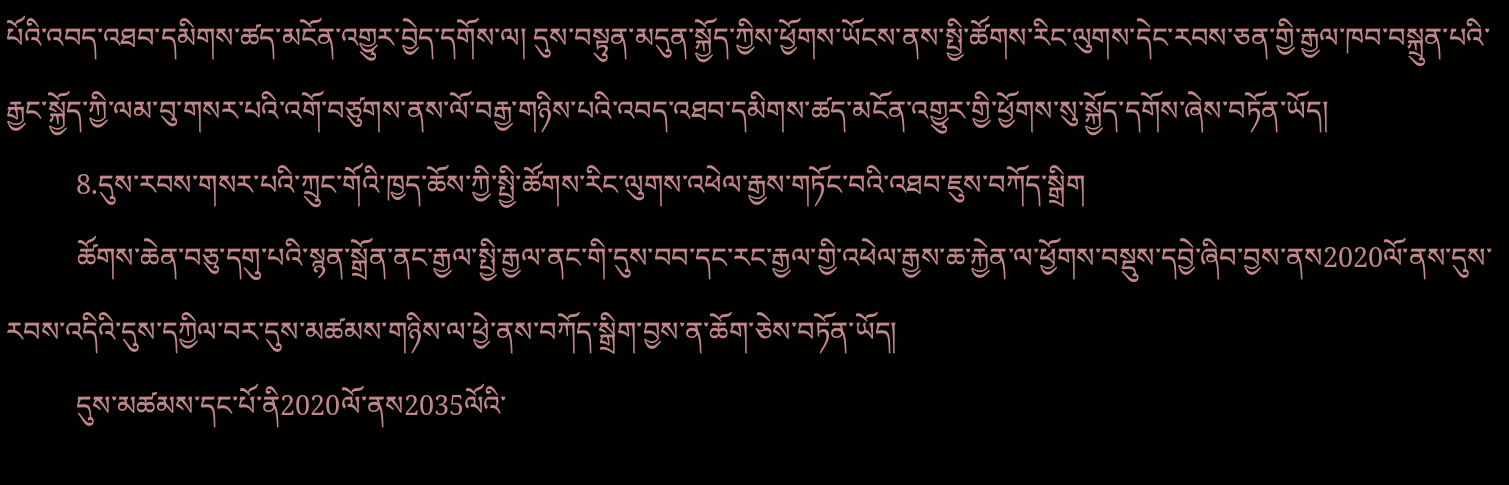པོའི་འབད་འཐབ་དམིགས་ཚད་མངོན་འགྱུར་བྱེད་དགོས་ལ། དུས་བསྟུན་མདུན་སྐྱོད་ཀྱིས་ཕྱོགས་ཡོངས་ནས་སྤྱི་ཚོགས་རིང་ལུགས་དེང་རབས་ཅན་གྱི་རྒྱལ་ཁབ་བསྐྲུན་པའི་རྒྱང་སྐྱོད་ཀྱི་ལམ་བུ་གསར་པའི་འགོ་བཙུགས་ནས་ལོ་བརྒྱ་གཉིས་པའི་འབད་འཐབ་དམིགས་ཚད་མངོན་འགྱུར་གྱི་ཕྱོགས་སུ་སྐྱོད་དགོས་ཞེས་བཏོན་ཡོད།
          8.དུས་རབས་གསར་པའི་ཀྲུང་གོའི་ཁྱད་ཆོས་ཀྱི་སྤྱི་ཚོགས་རིང་ལུགས་འཕེལ་རྒྱས་གཏོང་བའི་འཐབ་ཇུས་བཀོད་སྒྲིག
          ཚོགས་ཆེན་བཅུ་དགུ་པའི་སྙན་སྒྲོན་ནང་རྒྱལ་སྤྱི་རྒྱལ་ནང་གི་དུས་བབ་དང་རང་རྒྱལ་གྱི་འཕེལ་རྒྱས་ཆ་རྐྱེན་ལ་ཕྱོགས་བསྡུས་དབྱེ་ཞིབ་བྱས་ནས2020ལོ་ནས་དུས་རབས་འདིའི་དུས་དཀྱིལ་བར་དུས་མཚམས་གཉིས་ལ་ཕྱེ་ནས་བཀོད་སྒྲིག་བྱས་ན་ཆོག་ཅེས་བཏོན་ཡོད།
          དུས་མཚམས་དང་པོ་ནི2020ལོ་ནས2035ལོའི་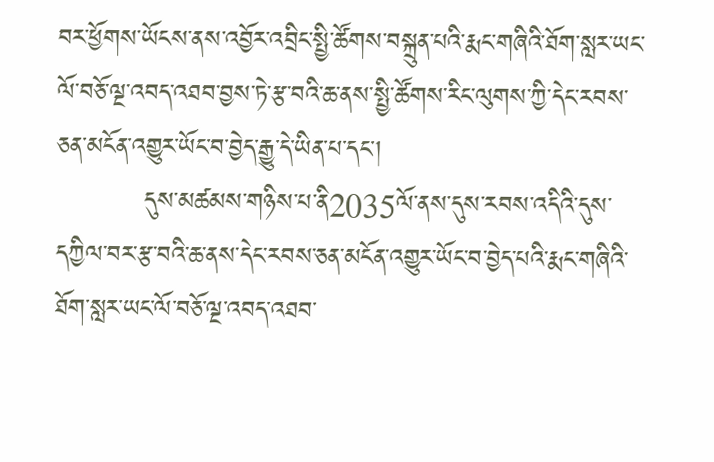བར་ཕྱོགས་ཡོངས་ནས་འབྱོར་འབྲིང་སྤྱི་ཚོགས་བསྐྲུན་པའི་རྨང་གཞིའི་ཐོག་སླར་ཡང་ལོ་བཅོ་ལྔ་འབད་འཐབ་བྱས་ཏེ་རྩ་བའི་ཆ་ནས་སྤྱི་ཚོགས་རིང་ལུགས་ཀྱི་དེང་རབས་ཅན་མངོན་འགྱུར་ཡོང་བ་བྱེད་རྒྱུ་དེ་ཡིན་པ་དང་།
          དུས་མཚམས་གཉིས་པ་ནི2035ལོ་ནས་དུས་རབས་འདིའི་དུས་དཀྱིལ་བར་རྩ་བའི་ཆ་ནས་དེང་རབས་ཅན་མངོན་འགྱུར་ཡོང་བ་བྱེད་པའི་རྨང་གཞིའི་ཐོག་སླར་ཡང་ལོ་བཅོ་ལྔ་འབད་འཐབ་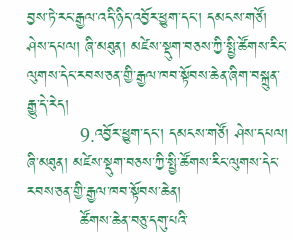བྱས་ཏེ་རང་རྒྱལ་འདི་ཉིད་འབྱོར་ཕྱུག་དང་། དམངས་གཙོ། ཤེས་དཔལ། ཞི་མཐུན། མཛེས་སྡུག་བཅས་ཀྱི་སྤྱི་ཚོགས་རིང་ལུགས་དེང་རབས་ཅན་གྱི་རྒྱལ་ཁབ་སྟོབས་ཆེན་ཞིག་བསྐྲུན་རྒྱུ་དེ་རེད།
          9.འབྱོར་ཕྱུག་དང་། དམངས་གཙོ། ཤེས་དཔལ། ཞི་མཐུན། མཛེས་སྡུག་བཅས་ཀྱི་སྤྱི་ཚོགས་རིང་ལུགས་དེང་རབས་ཅན་གྱི་རྒྱལ་ཁབ་སྟོབས་ཆེན།
          ཚོགས་ཆེན་བཅུ་དགུ་པའི་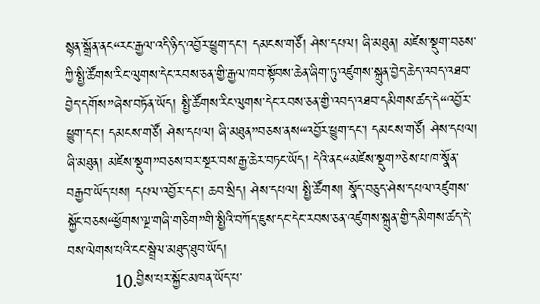སྙན་སྒྲོན་ནང“རང་རྒྱལ་འདི་ཉིད་འབྱོར་ཕྱུག་དང་། དམངས་གཙོ། ཤེས་དཔལ། ཞི་མཐུན། མཛེས་སྡུག་བཅས་ཀྱི་སྤྱི་ཚོགས་རིང་ལུགས་དེང་རབས་ཅན་གྱི་རྒྱལ་ཁབ་སྟོབས་ཆེན་ཞིག་ཏུ་འཛུགས་སྐྲུན་བྱེད་ཆེད་འབད་འཐབ་བྱེད་དགོས”ཞེས་བཏོན་ཡོད། སྤྱི་ཚོགས་རིང་ལུགས་དེང་རབས་ཅན་གྱི་འབད་འཐབ་དམིགས་ཚད་དེ“འབྱོར་ཕྱུག་དང་། དམངས་གཙོ། ཤེས་དཔལ། ཞི་མཐུན”བཅས་ནས“འབྱོར་ཕྱུག་དང་། དམངས་གཙོ། ཤེས་དཔལ། ཞི་མཐུན། མཛེས་སྡུག”བཅས་བར་སྔར་བས་རྒྱ་ཆེར་བཏང་ཡོད། དེའི་ནང“མཛེས་སྡུག”ཅེས་པ་ཁ་སྣོན་བརྒྱབ་ཡོད་པས། དཔལ་འབྱོར་དང་། ཆབ་སྲིད། ཤེས་དཔལ། སྤྱི་ཚོགས། སྣོད་བཅུད་ཤེས་དཔལ་འཛུགས་སྐྱོང་བཅས“ཕྱོགས་ལྔ་གཞི་གཅིག”གི་སྤྱིའི་བཀོད་ཇུས་དང་དེང་རབས་ཅན་འཛུགས་སྐྲུན་གྱི་དམིགས་ཚད་དེ་བས་ལེགས་པའི་ངང་སྦྲེལ་མཐུད་ཐུབ་ཡོད།
          10.བྱིས་པར་སྐྱོང་མཁན་ཡོད་པ་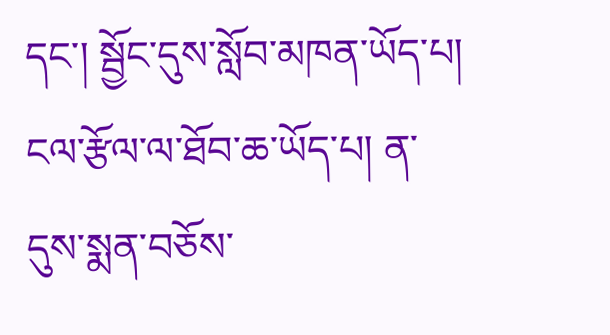དང་། སྦྱོང་དུས་སློབ་མཁན་ཡོད་པ། ངལ་རྩོལ་ལ་ཐོབ་ཆ་ཡོད་པ། ན་དུས་སྨན་བཅོས་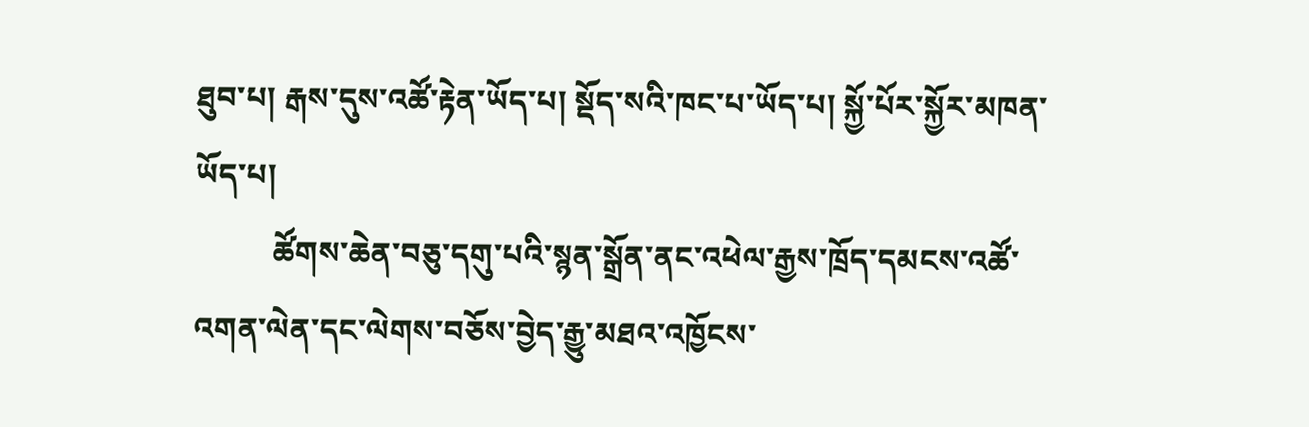ཐུབ་པ། རྒས་དུས་འཚོ་རྟེན་ཡོད་པ། སྡོད་སའི་ཁང་པ་ཡོད་པ། སྐྱོ་པོར་སྐྱོར་མཁན་ཡོད་པ།
          ཚོགས་ཆེན་བཅུ་དགུ་པའི་སྙན་སྒྲོན་ནང་འཕེལ་རྒྱས་ཁྲོད་དམངས་འཚོ་འགན་ལེན་དང་ལེགས་བཅོས་བྱེད་རྒྱུ་མཐའ་འཁྱོངས་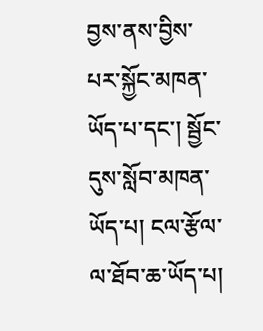བྱས་ནས་བྱིས་པར་སྐྱོང་མཁན་ཡོད་པ་དང་། སྦྱོང་དུས་སློབ་མཁན་ཡོད་པ། ངལ་རྩོལ་ལ་ཐོབ་ཆ་ཡོད་པ།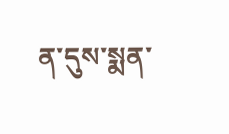ན་དུས་སྨན་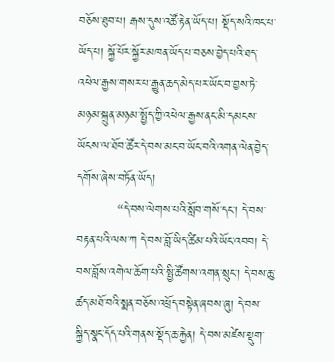བཅོས་ཐུབ་པ། རྒས་དུས་འཚོ་རྟེན་ཡོད་པ། སྡོད་སའི་ཁང་པ་ཡོད་པ། སྐྱོ་པོར་སྐྱོར་མཁན་ཡོད་པ་བཅས་བྱེད་པའི་ཐད་འཕེལ་རྒྱས་གསར་པ་རྒྱུན་ཆད་མེད་པར་ཡོང་བ་བྱས་ཏེ་མཉམ་སྐྲུན་མཉམ་སྤྱོད་ཀྱི་འཕེལ་རྒྱས་ནང་མི་དམངས་ཡོངས་ལ་ཐོབ་ཚོར་དེ་བས་མང་བ་ཡོང་བའི་འགན་ལེན་བྱེད་དགོས་ཞེས་བཏོན་ཡོད།
          “དེ་བས་ལེགས་པའི་སློབ་གསོ་དང་། དེ་བས་བརྟན་པའི་ལས་ཀ དེ་བས་བློ་ཡིད་ཚིམ་པའི་ཡོང་འབབ། དེ་བས་བློས་འགེལ་ཆོག་པའི་སྤྱི་ཚོགས་འགན་སྲུང་། དེ་བས་ཆུ་ཚད་མཐོ་བའི་སྨན་བཅོས་འཕྲོད་བསྟེན་ཞབས་ཞུ། དེ་བས་སྐྱིད་སྣང་དོད་པའི་གནས་སྡོད་ཆ་རྐྱེན། དེ་བས་མཛེས་སྡུག་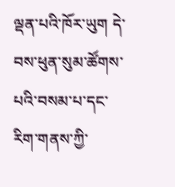ལྡན་པའི་ཁོར་ཡུག དེ་བས་ཕུན་སུམ་ཚོགས་པའི་བསམ་པ་དང་རིག་གནས་ཀྱི་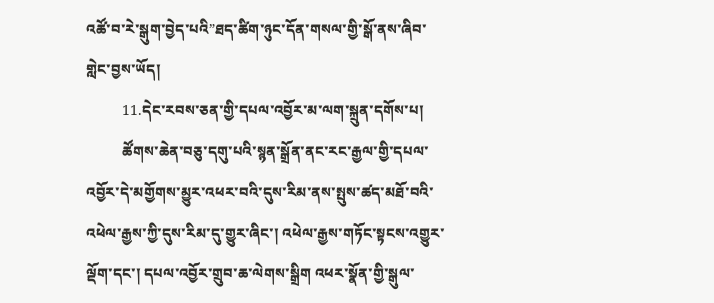འཚོ་བ་རེ་སྒུག་བྱེད་པའི”ཐད་ཚིག་ཉུང་དོན་གསལ་གྱི་སྒོ་ནས་ཞིབ་གླེང་བྱས་ཡོད།
          11.དེང་རབས་ཅན་གྱི་དཔལ་འབྱོར་མ་ལག་སྐྲུན་དགོས་པ།
          ཚོགས་ཆེན་བཅུ་དགུ་པའི་སྙན་སྒྲོན་ནང་རང་རྒྱལ་གྱི་དཔལ་འབྱོར་དེ་མགྱོགས་མྱུར་འཕར་བའི་དུས་རིམ་ནས་སྤུས་ཚད་མཐོ་བའི་འཕེལ་རྒྱས་ཀྱི་དུས་རིམ་དུ་གྱུར་ཞིང་། འཕེལ་རྒྱས་གཏོང་སྟངས་འགྱུར་ལྡོག་དང་། དཔལ་འབྱོར་གྲུབ་ཆ་ལེགས་སྒྲིག འཕར་སྣོན་གྱི་སྒུལ་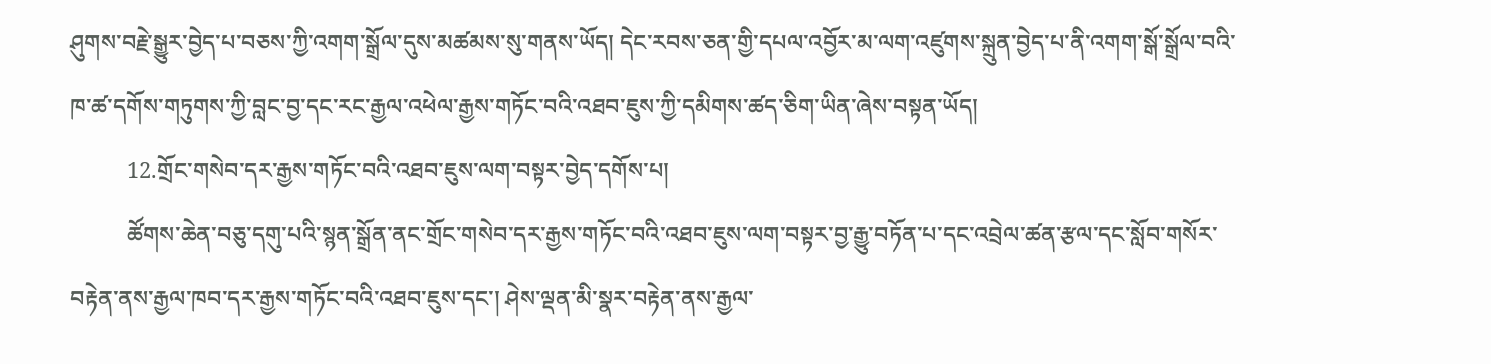ཤུགས་བརྗེ་སྒྱུར་བྱེད་པ་བཅས་ཀྱི་འགག་སྒྲོལ་དུས་མཚམས་སུ་གནས་ཡོད། དེང་རབས་ཅན་གྱི་དཔལ་འབྱོར་མ་ལག་འཛུགས་སྐྲུན་བྱེད་པ་ནི་འགག་སྒོ་སྒྲོལ་བའི་ཁ་ཚ་དགོས་གཏུགས་ཀྱི་བླང་བྱ་དང་རང་རྒྱལ་འཕེལ་རྒྱས་གཏོང་བའི་འཐབ་ཇུས་ཀྱི་དམིགས་ཚད་ཅིག་ཡིན་ཞེས་བསྟན་ཡོད།
          12.གྲོང་གསེབ་དར་རྒྱས་གཏོང་བའི་འཐབ་ཇུས་ལག་བསྟར་བྱེད་དགོས་པ།
          ཚོགས་ཆེན་བཅུ་དགུ་པའི་སྙན་སྒྲོན་ནང་གྲོང་གསེབ་དར་རྒྱས་གཏོང་བའི་འཐབ་ཇུས་ལག་བསྟར་བྱ་རྒྱུ་བཏོན་པ་དང་འབྲེལ་ཚན་རྩལ་དང་སློབ་གསོར་བརྟེན་ནས་རྒྱལ་ཁབ་དར་རྒྱས་གཏོང་བའི་འཐབ་ཇུས་དང་། ཤེས་ལྡན་མི་སྣར་བརྟེན་ནས་རྒྱལ་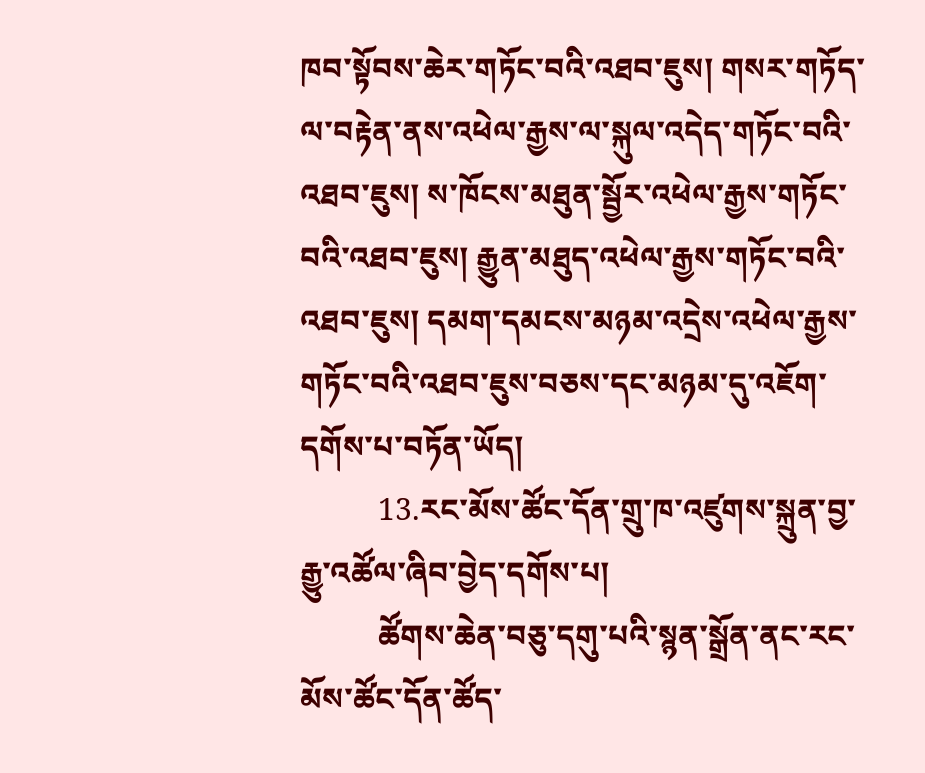ཁབ་སྟོབས་ཆེར་གཏོང་བའི་འཐབ་ཇུས། གསར་གཏོད་ལ་བརྟེན་ནས་འཕེལ་རྒྱས་ལ་སྐུལ་འདེད་གཏོང་བའི་འཐབ་ཇུས། ས་ཁོངས་མཐུན་སྦྱོར་འཕེལ་རྒྱས་གཏོང་བའི་འཐབ་ཇུས། རྒྱུན་མཐུད་འཕེལ་རྒྱས་གཏོང་བའི་འཐབ་ཇུས། དམག་དམངས་མཉམ་འདྲེས་འཕེལ་རྒྱས་གཏོང་བའི་འཐབ་ཇུས་བཅས་དང་མཉམ་དུ་འཇོག་དགོས་པ་བཏོན་ཡོད།
          13.རང་མོས་ཚོང་དོན་གྲུ་ཁ་འཛུགས་སྐྲུན་བྱ་རྒྱུ་འཚོལ་ཞིབ་བྱེད་དགོས་པ།
          ཚོགས་ཆེན་བཅུ་དགུ་པའི་སྙན་སྒྲོན་ནང་རང་མོས་ཚོང་དོན་ཚོད་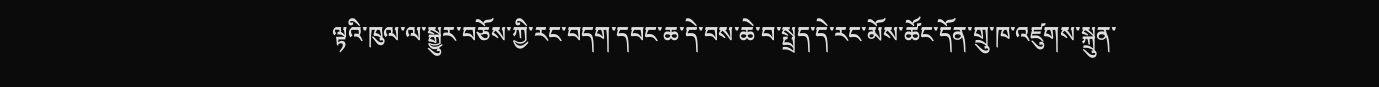ལྟའི་ཁུལ་ལ་སྒྱུར་བཅོས་ཀྱི་རང་བདག་དབང་ཆ་དེ་བས་ཆེ་བ་སྤྲད་དེ་རང་མོས་ཚོང་དོན་གྲུ་ཁ་འཛུགས་སྐྲུན་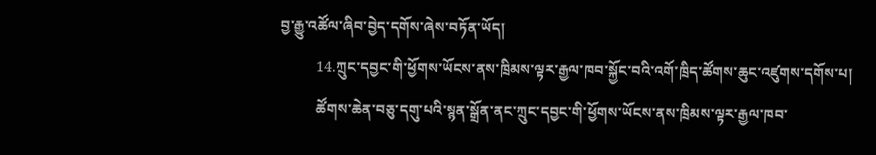བྱ་རྒྱུ་འཚོལ་ཞིབ་བྱེད་དགོས་ཞེས་བཏོན་ཡོད།
          14.ཀྲུང་དབྱང་གི་ཕྱོགས་ཡོངས་ནས་ཁྲིམས་ལྟར་རྒྱལ་ཁབ་སྐྱོང་བའི་འགོ་ཁྲིད་ཚོགས་ཆུང་འཛུགས་དགོས་པ།
          ཚོགས་ཆེན་བཅུ་དགུ་པའི་སྙན་སྒྲོན་ནང་ཀྲུང་དབྱང་གི་ཕྱོགས་ཡོངས་ནས་ཁྲིམས་ལྟར་རྒྱལ་ཁབ་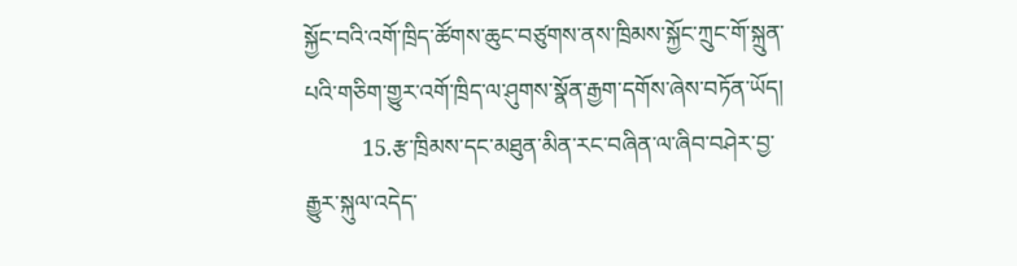སྐྱོང་བའི་འགོ་ཁྲིད་ཚོགས་ཆུང་བཙུགས་ནས་ཁྲིམས་སྐྱོང་ཀྲུང་གོ་སྐྲུན་པའི་གཅིག་གྱུར་འགོ་ཁྲིད་ལ་ཤུགས་སྣོན་རྒྱག་དགོས་ཞེས་བཏོན་ཡོད།
          15.རྩ་ཁྲིམས་དང་མཐུན་མིན་རང་བཞིན་ལ་ཞིབ་བཤེར་བྱ་རྒྱུར་སྐུལ་འདེད་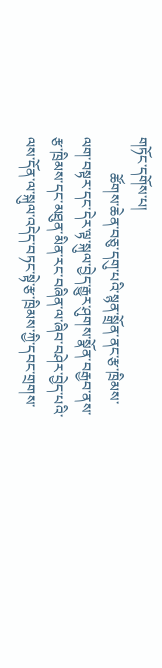གཏོང་དགོས་པ།
          ཚོགས་ཆེན་བཅུ་དགུ་པའི་སྙན་སྒྲོན་ནང་རྩ་ཁྲིམས་ལག་བསྟར་དང་དེར་ལྟ་སྐུལ་བྱེད་རྒྱུར་ཤུགས་སྣོན་བརྒྱབ་ནས་རྩ་ཁྲིམས་དང་མཐུན་མིན་རང་བཞིན་ལ་ཞིབ་བཤེར་བྱེད་པའི་ལས་དོན་ལ་སྐུལ་འདེད་བཏང་སྟེ་རྩ་ཁྲིམས་ཀྱི་དབང་གྲགས་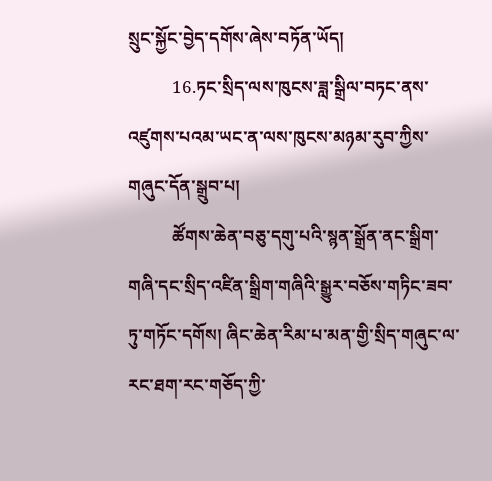སྲུང་སྐྱོང་བྱེད་དགོས་ཞེས་བཏོན་ཡོད།
          16.ཏང་སྲིད་ལས་ཁུངས་ཟླ་སྒྲིལ་བཏང་ནས་འཛུགས་པའམ་ཡང་ན་ལས་ཁུངས་མཉམ་རུབ་ཀྱིས་གཞུང་དོན་སྒྲུབ་པ།
          ཚོགས་ཆེན་བཅུ་དགུ་པའི་སྙན་སྒྲོན་ནང་སྒྲིག་གཞི་དང་སྲིད་འཛིན་སྒྲིག་གཞིའི་སྒྱུར་བཅོས་གཏིང་ཟབ་ཏུ་གཏོང་དགོས། ཞིང་ཆེན་རིམ་པ་མན་གྱི་སྲིད་གཞུང་ལ་རང་ཐག་རང་གཅོད་ཀྱི་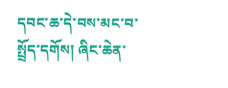དབང་ཆ་དེ་བས་མང་བ་སྤྲོད་དགོས། ཞིང་ཆེན་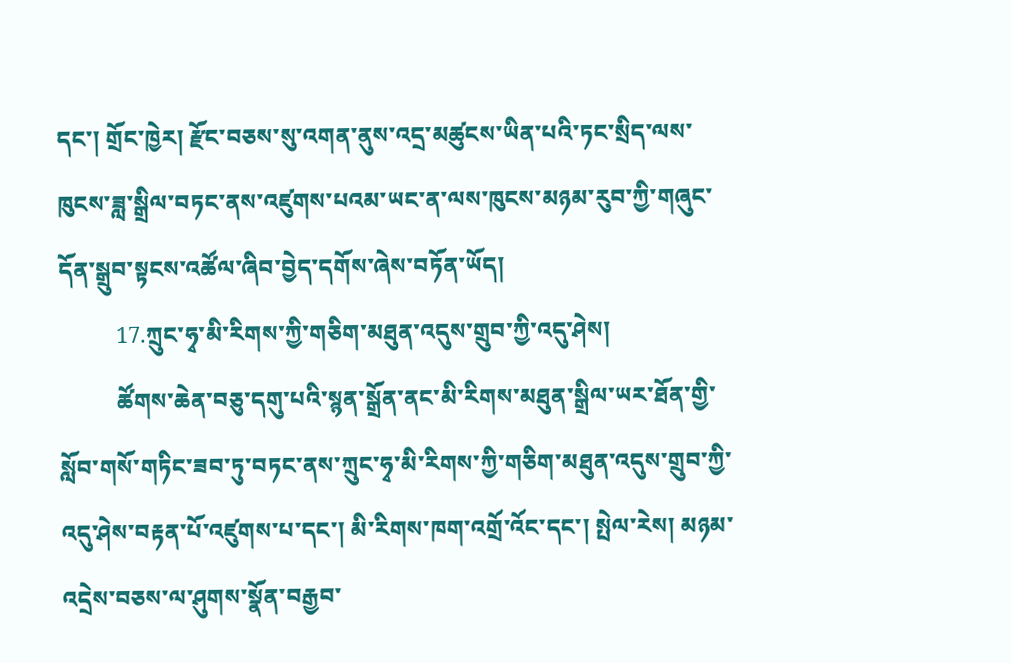དང་། གྲོང་ཁྱེར། རྫོང་བཅས་སུ་འགན་ནུས་འདྲ་མཚུངས་ཡིན་པའི་ཏང་སྲིད་ལས་ཁུངས་ཟླ་སྒྲིལ་བཏང་ནས་འཛུགས་པའམ་ཡང་ན་ལས་ཁུངས་མཉམ་རུབ་ཀྱི་གཞུང་དོན་སྒྲུབ་སྟངས་འཚོལ་ཞིབ་བྱེད་དགོས་ཞེས་བཏོན་ཡོད།
          17.ཀྲུང་ཧྭ་མི་རིགས་ཀྱི་གཅིག་མཐུན་འདུས་གྲུབ་ཀྱི་འདུ་ཤེས།
          ཚོགས་ཆེན་བཅུ་དགུ་པའི་སྙན་སྒྲོན་ནང་མི་རིགས་མཐུན་སྒྲིལ་ཡར་ཐོན་གྱི་སློབ་གསོ་གཏིང་ཟབ་ཏུ་བཏང་ནས་ཀྲུང་ཧྭ་མི་རིགས་ཀྱི་གཅིག་མཐུན་འདུས་གྲུབ་ཀྱི་འདུ་ཤེས་བརྟན་པོ་འཛུགས་པ་དང་། མི་རིགས་ཁག་འགྲོ་འོང་དང་། སྤེལ་རེས། མཉམ་འདྲེས་བཅས་ལ་ཤུགས་སྣོན་བརྒྱབ་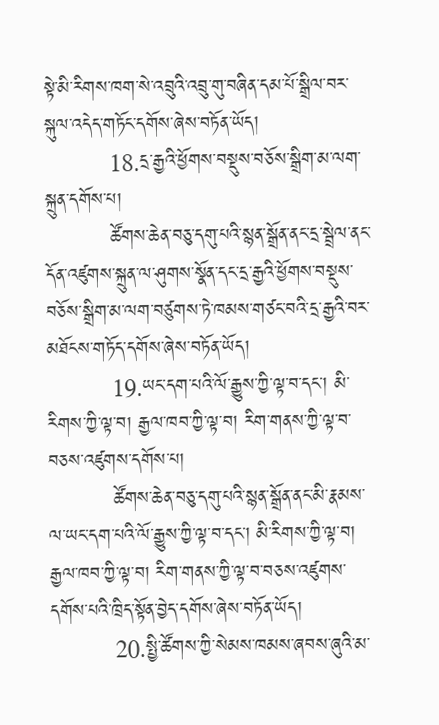སྟེ་མི་རིགས་ཁག་སེ་འབྲུའི་འབྲུ་གུ་བཞིན་དམ་པོ་སྒྲིལ་བར་སྐུལ་འདེད་གཏོང་དགོས་ཞེས་བཏོན་ཡོད།
          18.དྲ་རྒྱའི་ཕྱོགས་བསྡུས་བཅོས་སྒྲིག་མ་ལག་སྐྲུན་དགོས་པ།
          ཚོགས་ཆེན་བཅུ་དགུ་པའི་སྙན་སྒྲོན་ནང་དྲ་སྦྲེལ་ནང་དོན་འཛུགས་སྐྲུན་ལ་ཤུགས་སྣོན་དང་དྲ་རྒྱའི་ཕྱོགས་བསྡུས་བཅོས་སྒྲིག་མ་ལག་བཙུགས་ཏེ་ཁམས་གཙང་བའི་དྲ་རྒྱའི་བར་མཐོངས་གཏོད་དགོས་ཞེས་བཏོན་ཡོད།
          19.ཡང་དག་པའི་ལོ་རྒྱུས་ཀྱི་ལྟ་བ་དང་། མི་རིགས་ཀྱི་ལྟ་བ། རྒྱལ་ཁབ་ཀྱི་ལྟ་བ། རིག་གནས་ཀྱི་ལྟ་བ་བཅས་འཛུགས་དགོས་པ།
          ཚོགས་ཆེན་བཅུ་དགུ་པའི་སྙན་སྒྲོན་ནང་མི་རྣམས་ལ་ཡང་དག་པའི་ལོ་རྒྱུས་ཀྱི་ལྟ་བ་དང་། མི་རིགས་ཀྱི་ལྟ་བ། རྒྱལ་ཁབ་ཀྱི་ལྟ་བ། རིག་གནས་ཀྱི་ལྟ་བ་བཅས་འཛུགས་དགོས་པའི་ཁྲིད་སྟོན་བྱེད་དགོས་ཞེས་བཏོན་ཡོད།
          20.སྤྱི་ཚོགས་ཀྱི་སེམས་ཁམས་ཞབས་ཞུའི་མ་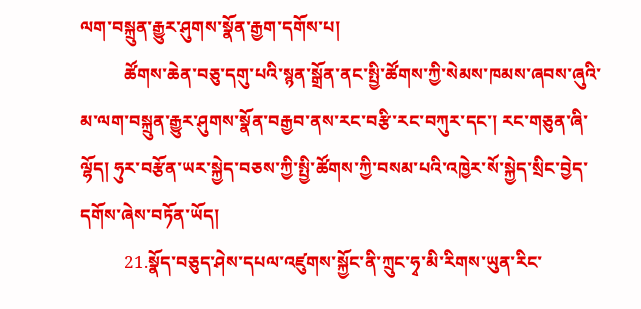ལག་བསྐྲུན་རྒྱུར་ཤུགས་སྣོན་རྒྱག་དགོས་པ།
          ཚོགས་ཆེན་བཅུ་དགུ་པའི་སྙན་སྒྲོན་ནང་སྤྱི་ཚོགས་ཀྱི་སེམས་ཁམས་ཞབས་ཞུའི་མ་ལག་བསྐྲུན་རྒྱུར་ཤུགས་སྣོན་བརྒྱབ་ནས་རང་བརྩི་རང་བཀུར་དང་། རང་གཅུན་ཞི་ལྷོད། ཧུར་བརྩོན་ཡར་སྐྱེད་བཅས་ཀྱི་སྤྱི་ཚོགས་ཀྱི་བསམ་པའི་འཁྱེར་སོ་སྐྱེད་སྲིང་བྱེད་དགོས་ཞེས་བཏོན་ཡོད།
          21.སྣོད་བཅུད་ཤེས་དཔལ་འཛུགས་སྐྱོང་ནི་ཀྲུང་ཧྭ་མི་རིགས་ཡུན་རིང་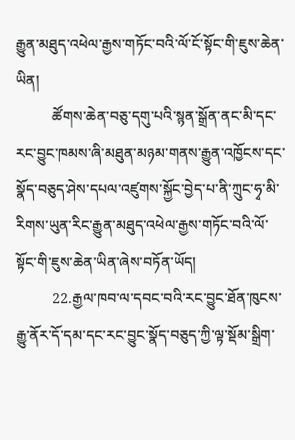རྒྱུན་མཐུད་འཕེལ་རྒྱས་གཏོང་བའི་ལོ་ངོ་སྟོང་གི་ཇུས་ཆེན་ཡིན།
          ཚོགས་ཆེན་བཅུ་དགུ་པའི་སྙན་སྒྲོན་ནང་མི་དང་རང་བྱུང་ཁམས་ཞི་མཐུན་མཉམ་གནས་རྒྱུན་འཁྱོངས་དང་སྣོད་བཅུད་ཤེས་དཔལ་འཛུགས་སྐྱོང་བྱེད་པ་ནི་ཀྲུང་ཧྭ་མི་རིགས་ཡུན་རིང་རྒྱུན་མཐུད་འཕེལ་རྒྱས་གཏོང་བའི་ལོ་སྟོང་གི་ཇུས་ཆེན་ཡིན་ཞེས་བཏོན་ཡོད།
          22.རྒྱལ་ཁབ་ལ་དབང་བའི་རང་བྱུང་ཐོན་ཁུངས་རྒྱུ་ནོར་དོ་དམ་དང་རང་བྱུང་སྣོད་བཅུད་ཀྱི་ལྟ་སྡོམ་སྒྲིག་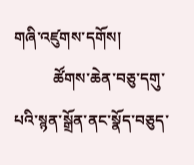གཞི་འཛུགས་དགོས།
          ཚོགས་ཆེན་བཅུ་དགུ་པའི་སྙན་སྒྲོན་ནང་སྣོད་བཅུད་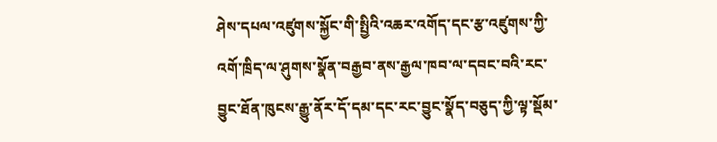ཤེས་དཔལ་འཛུགས་སྐྱོང་གི་སྤྱིའི་འཆར་འགོད་དང་རྩ་འཛུགས་ཀྱི་འགོ་ཁྲིད་ལ་ཤུགས་སྣོན་བརྒྱབ་ནས་རྒྱལ་ཁབ་ལ་དབང་བའི་རང་བྱུང་ཐོན་ཁུངས་རྒྱུ་ནོར་དོ་དམ་དང་རང་བྱུང་སྣོད་བཅུད་ཀྱི་ལྟ་སྡོམ་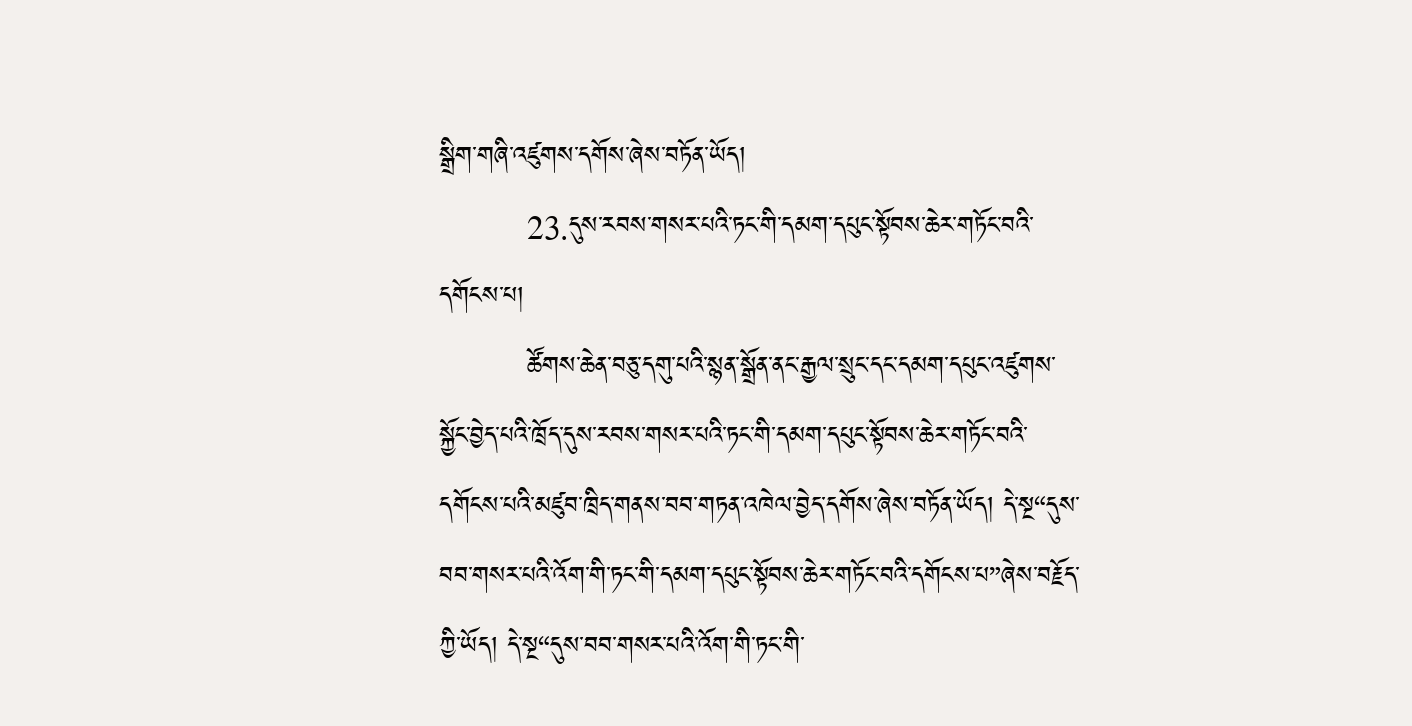སྒྲིག་གཞི་འཛུགས་དགོས་ཞེས་བཏོན་ཡོད།
          23.དུས་རབས་གསར་པའི་ཏང་གི་དམག་དཔུང་སྟོབས་ཆེར་གཏོང་བའི་དགོངས་པ།
          ཚོགས་ཆེན་བཅུ་དགུ་པའི་སྙན་སྒྲོན་ནང་རྒྱལ་སྲུང་དང་དམག་དཔུང་འཛུགས་སྐྱོང་བྱེད་པའི་ཁྲོད་དུས་རབས་གསར་པའི་ཏང་གི་དམག་དཔུང་སྟོབས་ཆེར་གཏོང་བའི་དགོངས་པའི་མཛུབ་ཁྲིད་གནས་བབ་གཏན་འཁེལ་བྱེད་དགོས་ཞེས་བཏོན་ཡོད། དེ་སྔ“དུས་བབ་གསར་པའི་འོག་གི་ཏང་གི་དམག་དཔུང་སྟོབས་ཆེར་གཏོང་བའི་དགོངས་པ”ཞེས་བརྗོད་ཀྱི་ཡོད། དེ་སྔ“དུས་བབ་གསར་པའི་འོག་གི་ཏང་གི་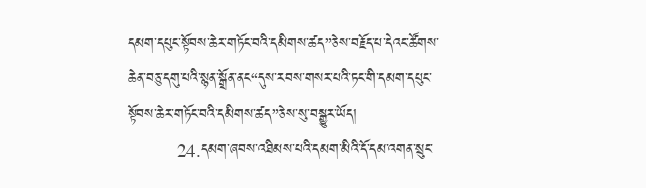དམག་དཔུང་སྟོབས་ཆེར་གཏོང་བའི་དམིགས་ཚད”ཅེས་བརྗོད་པ་དེའང་ཚོགས་ཆེན་བཅུ་དགུ་པའི་སྙན་སྒྲོན་ནང“དུས་རབས་གསར་པའི་ཏང་གི་དམག་དཔུང་སྟོབས་ཆེར་གཏོང་བའི་དམིགས་ཚད”ཅེས་སུ་བསྒྱུར་ཡོད།
          24.དམག་ཞབས་འཐིམས་པའི་དམག་མིའི་དོ་དམ་འགན་སྲུང་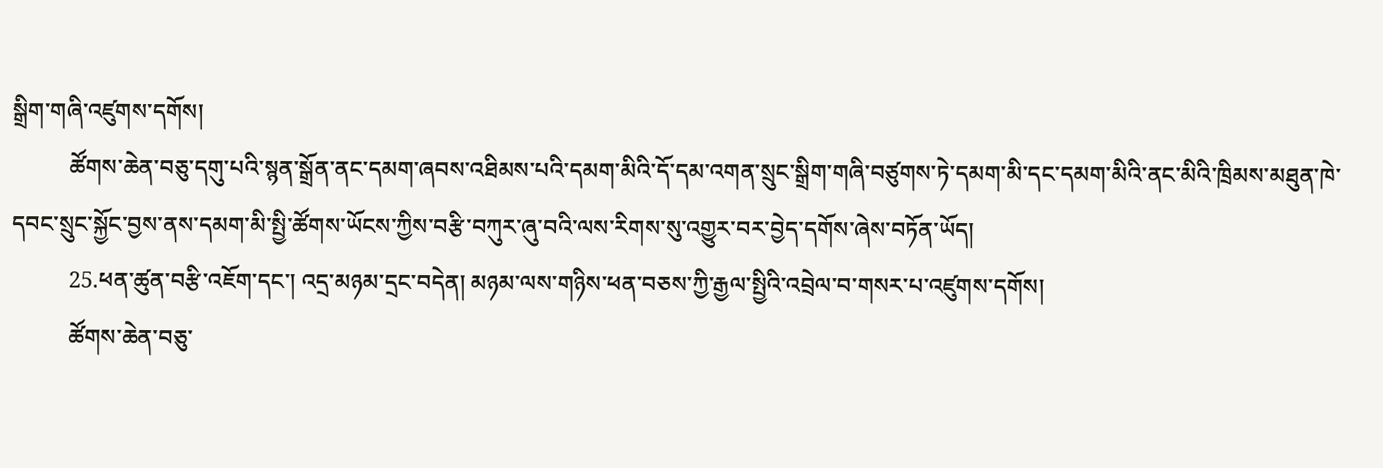སྒྲིག་གཞི་འཛུགས་དགོས།
          ཚོགས་ཆེན་བཅུ་དགུ་པའི་སྙན་སྒྲོན་ནང་དམག་ཞབས་འཐིམས་པའི་དམག་མིའི་དོ་དམ་འགན་སྲུང་སྒྲིག་གཞི་བཙུགས་ཏེ་དམག་མི་དང་དམག་མིའི་ནང་མིའི་ཁྲིམས་མཐུན་ཁེ་དབང་སྲུང་སྐྱོང་བྱས་ནས་དམག་མི་སྤྱི་ཚོགས་ཡོངས་ཀྱིས་བརྩི་བཀུར་ཞུ་བའི་ལས་རིགས་སུ་འགྱུར་བར་བྱེད་དགོས་ཞེས་བཏོན་ཡོད།
          25.ཕན་ཚུན་བརྩི་འཇོག་དང་། འདྲ་མཉམ་དྲང་བདེན། མཉམ་ལས་གཉིས་ཕན་བཅས་ཀྱི་རྒྱལ་སྤྱིའི་འབྲེལ་བ་གསར་པ་འཛུགས་དགོས།
          ཚོགས་ཆེན་བཅུ་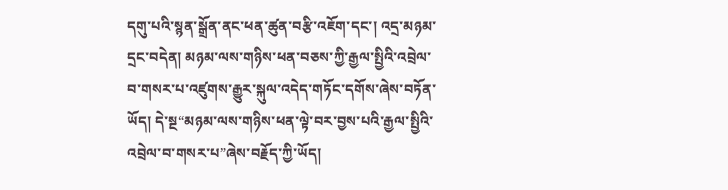དགུ་པའི་སྙན་སྒྲོན་ནང་ཕན་ཚུན་བརྩི་འཇོག་དང་། འདྲ་མཉམ་དྲང་བདེན། མཉམ་ལས་གཉིས་ཕན་བཅས་ཀྱི་རྒྱལ་སྤྱིའི་འབྲེལ་བ་གསར་པ་འཛུགས་རྒྱུར་སྐུལ་འདེད་གཏོང་དགོས་ཞེས་བཏོན་ཡོད། དེ་སྔ“མཉམ་ལས་གཉིས་ཕན་ལྟེ་བར་བྱས་པའི་རྒྱལ་སྤྱིའི་འབྲེལ་བ་གསར་པ”ཞེས་བརྗོད་ཀྱི་ཡོད།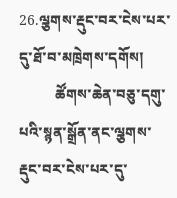26.ལྕགས་རྡུང་བར་ངེས་པར་དུ་ཐོ་བ་མཁྲེགས་དགོས།
          ཚོགས་ཆེན་བཅུ་དགུ་པའི་སྙན་སྒྲོན་ནང་ལྕགས་རྡུང་བར་ངེས་པར་དུ་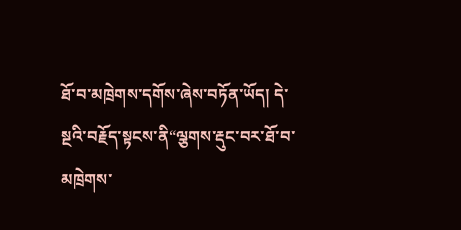ཐོ་བ་མཁྲེགས་དགོས་ཞེས་བཏོན་ཡོད། དེ་སྔའི་བརྗོད་སྟངས་ནི“ལྕགས་རྡུང་བར་ཐོ་བ་མཁྲེགས་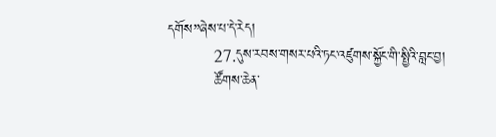དགོས”ཞེས་པ་དེ་རེད།
          27.དུས་རབས་གསར་པའི་ཏང་འཛུགས་སྐྱོང་གི་སྤྱིའི་བླང་བྱ།
          ཚོགས་ཆེན་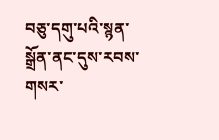བཅུ་དགུ་པའི་སྙན་སྒྲོན་ནང་དུས་རབས་གསར་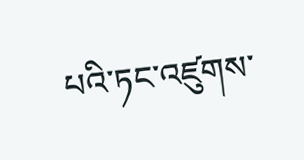པའི་ཏང་འཛུགས་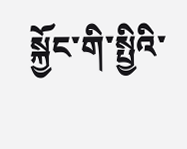སྐྱོང་གི་སྤྱིའི་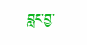བླང་བྱ་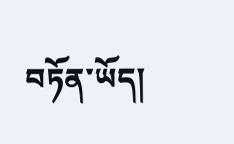བཏོན་ཡོད།